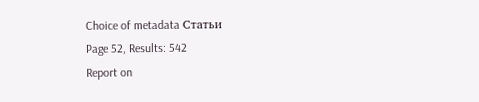Choice of metadata Статьи
Page 52, Results: 542
Report on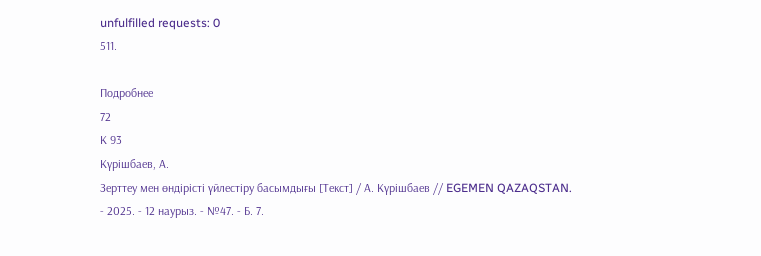unfulfilled requests: 0
511.

Подробнее
72
К 93
Күрішбаев, А.
Зерттеу мен өндірісті үйлестіру басымдығы [Текст] / А. Күрішбаев // EGEMEN QAZAQSTAN. - 2025. - 12 наурыз. - №47. - Б. 7.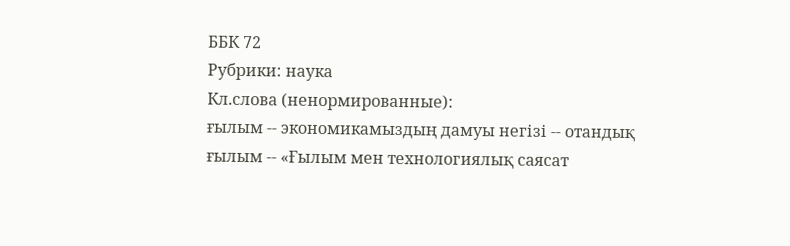ББК 72
Рубрики: наука
Кл.слова (ненормированные):
ғылым -- экономикамыздың дамуы негізі -- отандық ғылым -- «Ғылым мен технологиялық саясат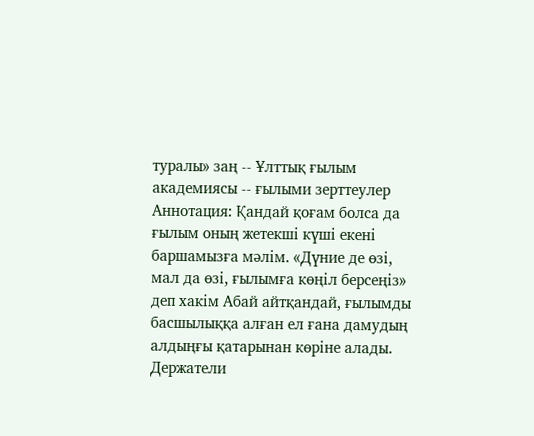туралы» заң -- Ұлттық ғылым академиясы -- ғылыми зерттеулер
Аннотация: Қандай қоғам болса да ғылым оның жетекші күші екені баршамызға мәлім. «Дүние де өзі, мал да өзі, ғылымға көңіл берсеңіз» деп хакім Абай айтқандай, ғылымды басшылыққа алған ел ғана дамудың алдыңғы қатарынан көріне алады.
Держатели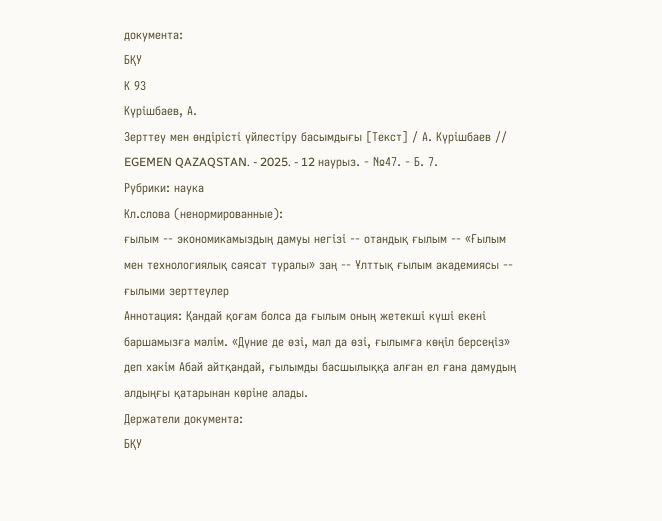документа:
БҚУ
К 93
Күрішбаев, А.
Зерттеу мен өндірісті үйлестіру басымдығы [Текст] / А. Күрішбаев // EGEMEN QAZAQSTAN. - 2025. - 12 наурыз. - №47. - Б. 7.
Рубрики: наука
Кл.слова (ненормированные):
ғылым -- экономикамыздың дамуы негізі -- отандық ғылым -- «Ғылым мен технологиялық саясат туралы» заң -- Ұлттық ғылым академиясы -- ғылыми зерттеулер
Аннотация: Қандай қоғам болса да ғылым оның жетекші күші екені баршамызға мәлім. «Дүние де өзі, мал да өзі, ғылымға көңіл берсеңіз» деп хакім Абай айтқандай, ғылымды басшылыққа алған ел ғана дамудың алдыңғы қатарынан көріне алады.
Держатели документа:
БҚУ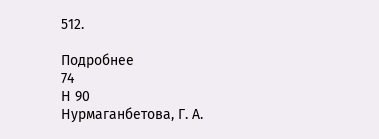512.

Подробнее
74
Н 90
Нурмаганбетова, Г. А.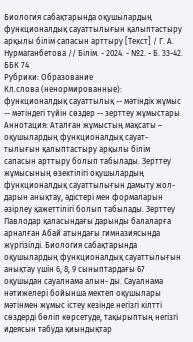Биология сабақтарында оқушылардың функционалдық сауаттылығын қалыптастыру арқылы білім сапасын арттыру [Текст] / Г. А. Нурмаганбетова // Білім. - 2024. - №2. - Б. 33-42.
ББК 74
Рубрики: Образование
Кл.слова (ненормированные):
функционалдық сауаттылық -- мәтіндік жұмыс -- мәтіндегі түйін сөздер -- зерттеу жұмыстары
Аннотация: Аталған жұмыстың мақсаты – оқушылардың функционалдық сауат- тылығын қалыптастыру арқылы білім сапасын арттыру болып табылады. Зерттеу жұмысының өзектілігі оқушылардың функционалдық сауаттылығын дамыту жол- дарын анықтау, әдістері мен формаларын әзірлеу қажеттілігі болып табылады. Зерттеу Павлодар қаласындағы дарынды балаларға арналған Абай атындағы гимназиясында жүргізілді. Биология сабақтарында оқушылардың функционалдық сауаттылығын анықтау үшін 6, 8, 9 сыныптардағы 67 оқушыдан сауалнама алын- ды. Сауалнама нәтижелері бойынша мектеп оқушылары мәтінмен жұмыс істеу кезінде негізгі кілтті сөздерді бөліп көрсетуде, тақырыптың негізгі идеясын табуда қиындықтар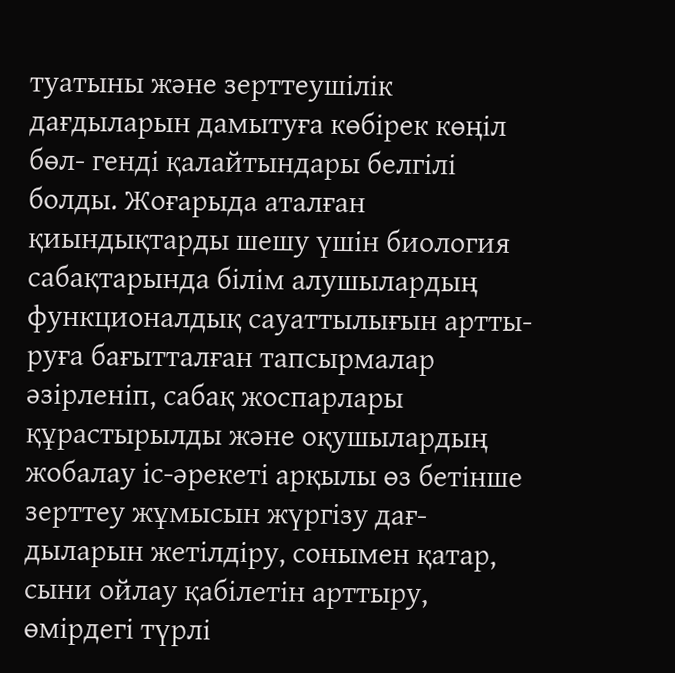туатыны және зерттеушілік дағдыларын дамытуға көбірек көңіл бөл- генді қалайтындары белгілі болды. Жоғарыда аталған қиындықтарды шешу үшін биология сабақтaрында білім алушылардың функционaлдық сaуaттылығын артты- руғa бағытталған тапсырмaлар әзірленіп, сaбақ жоспaрлары құрастырылды және оқушылардың жобалау іс-әрекеті арқылы өз бетінше зерттеу жұмысын жүргізу дaғ- дыларын жетілдіру, сонымен қатар, сыни ойлау қабілетін арттыру, өмірдегі түрлі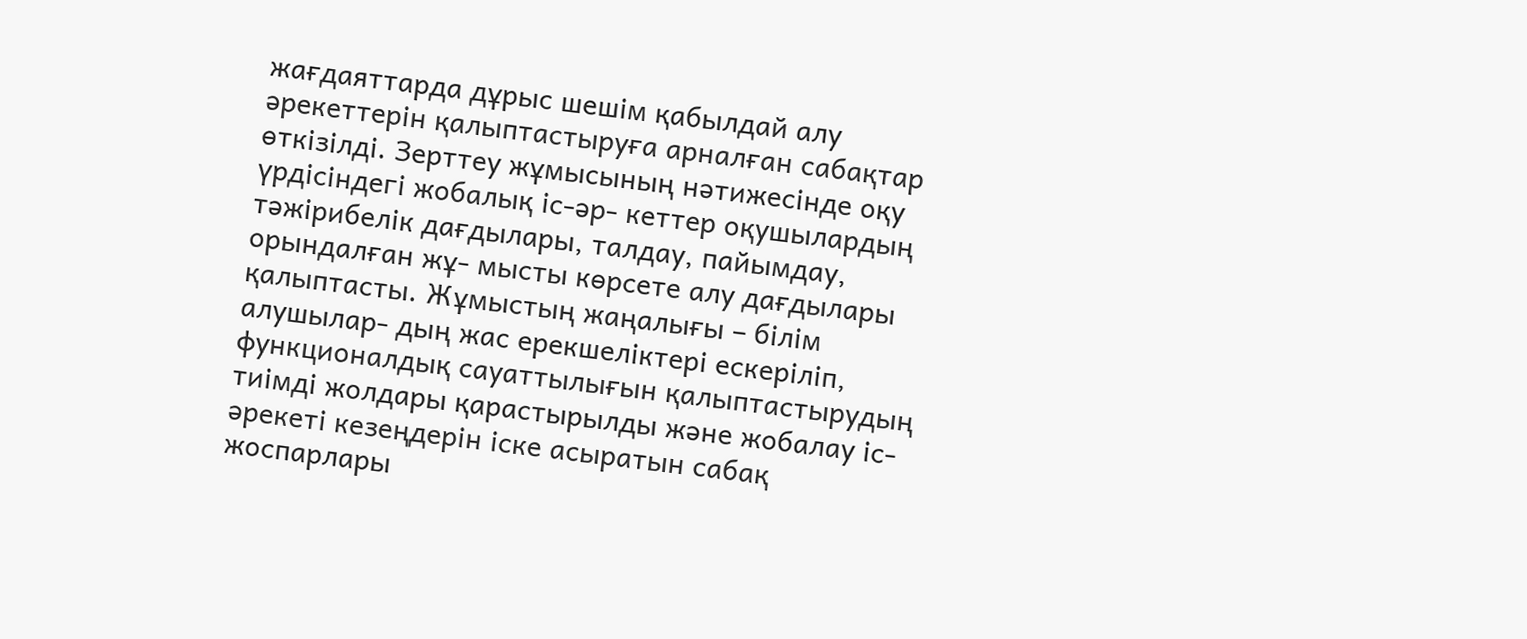жағдаяттарда дұрыс шешім қабылдай алу әрекеттерін қалыптастыруға арналған сабақтар өткізілді. Зерттеу жұмысының нәтижесінде оқу үрдісіндегі жобалық іс-әр- кеттер оқушылардың тәжірибелік дағдылары, талдау, пайымдау, орындалған жұ- мысты көрсете алу дағдылары қалыптасты. Жұмыстың жаңалығы – білім алушылар- дың жас ерекшеліктері ескеріліп, функционалдық сауаттылығын қалыптастырудың тиімді жолдары қарастырылды және жобалау іс-әрекеті кезеңдерін іске асыратын сабақ жоспарлары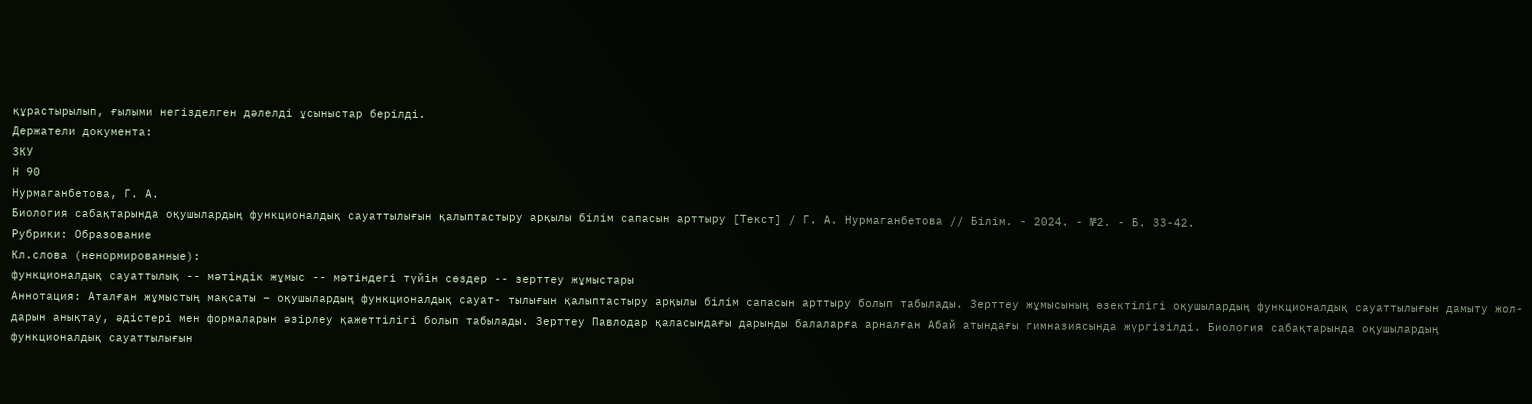құрастырылып, ғылыми негізделген дәлелді ұсыныстар берілді.
Держатели документа:
ЗКУ
Н 90
Нурмаганбетова, Г. А.
Биология сабақтарында оқушылардың функционалдық сауаттылығын қалыптастыру арқылы білім сапасын арттыру [Текст] / Г. А. Нурмаганбетова // Білім. - 2024. - №2. - Б. 33-42.
Рубрики: Образование
Кл.слова (ненормированные):
функционалдық сауаттылық -- мәтіндік жұмыс -- мәтіндегі түйін сөздер -- зерттеу жұмыстары
Аннотация: Аталған жұмыстың мақсаты – оқушылардың функционалдық сауат- тылығын қалыптастыру арқылы білім сапасын арттыру болып табылады. Зерттеу жұмысының өзектілігі оқушылардың функционалдық сауаттылығын дамыту жол- дарын анықтау, әдістері мен формаларын әзірлеу қажеттілігі болып табылады. Зерттеу Павлодар қаласындағы дарынды балаларға арналған Абай атындағы гимназиясында жүргізілді. Биология сабақтарында оқушылардың функционалдық сауаттылығын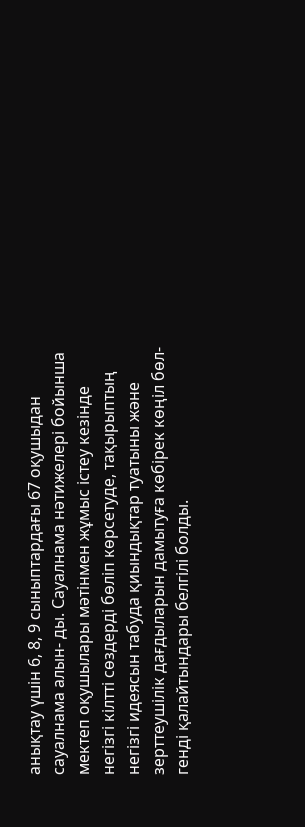анықтау үшін 6, 8, 9 сыныптардағы 67 оқушыдан сауалнама алын- ды. Сауалнама нәтижелері бойынша мектеп оқушылары мәтінмен жұмыс істеу кезінде негізгі кілтті сөздерді бөліп көрсетуде, тақырыптың негізгі идеясын табуда қиындықтар туатыны және зерттеушілік дағдыларын дамытуға көбірек көңіл бөл- генді қалайтындары белгілі болды.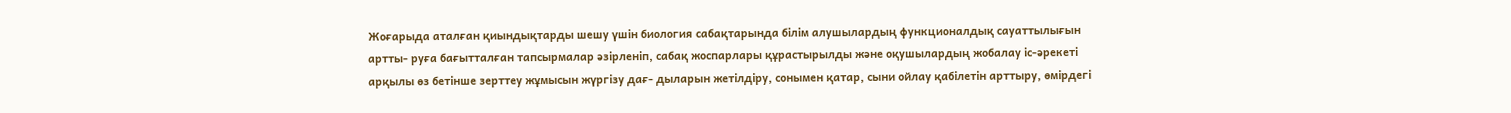Жоғарыда аталған қиындықтарды шешу үшін биология сабақтaрында білім алушылардың функционaлдық сaуaттылығын артты- руғa бағытталған тапсырмaлар әзірленіп, сaбақ жоспaрлары құрастырылды және оқушылардың жобалау іс-әрекеті арқылы өз бетінше зерттеу жұмысын жүргізу дaғ- дыларын жетілдіру, сонымен қатар, сыни ойлау қабілетін арттыру, өмірдегі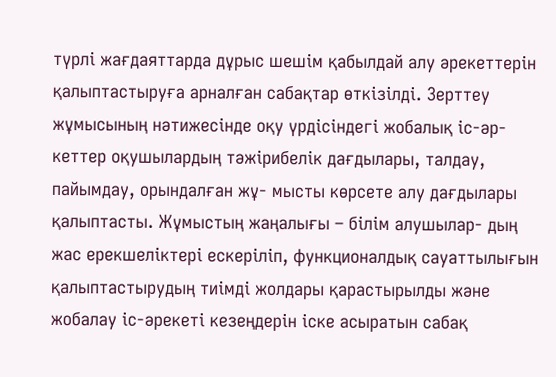түрлі жағдаяттарда дұрыс шешім қабылдай алу әрекеттерін қалыптастыруға арналған сабақтар өткізілді. Зерттеу жұмысының нәтижесінде оқу үрдісіндегі жобалық іс-әр- кеттер оқушылардың тәжірибелік дағдылары, талдау, пайымдау, орындалған жұ- мысты көрсете алу дағдылары қалыптасты. Жұмыстың жаңалығы – білім алушылар- дың жас ерекшеліктері ескеріліп, функционалдық сауаттылығын қалыптастырудың тиімді жолдары қарастырылды және жобалау іс-әрекеті кезеңдерін іске асыратын сабақ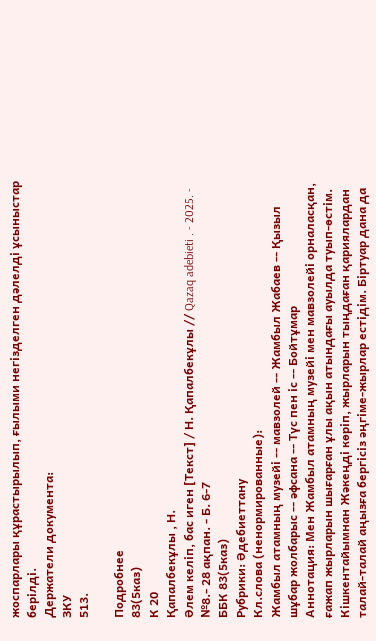жоспарлары құрастырылып, ғылыми негізделген дәлелді ұсыныстар берілді.
Держатели документа:
ЗКУ
513.

Подробнее
83(5каз)
К 20
Қапалбекұлы , Н.
Әлем келіп, бас иген [Текст] / Н. Қапалбекұлы // Qazaq adebieti . - 2025. - №8.- 28 ақпан. - Б. 6-7
ББК 83(5каз)
Рубрики: Әдебиеттану
Кл.слова (ненормированные):
Жамбыл атамның музейі -- мавзолей -- Жамбыл Жабаев -- Қызыл шұбар жолбарыс -- әфсана -- Түс пен іс -- Бойтұмар
Аннотация: Мен Жамбыл атамның музейі мен мавзолейі орналасқан, ғажап жырларын шығарған ұлы ақын атындағы ауылда туып-өстім. Кішкентайымнан Жәкеңді көріп, жырларын тыңдаған қариялардан талай-талай аңызға бергісіз әңгіме-жырлар естідім. Біртуар дана да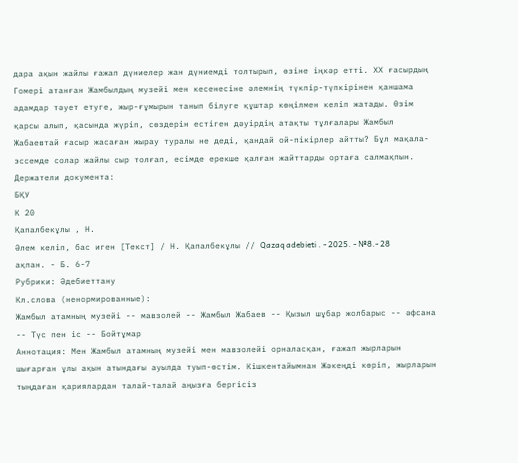дара ақын жайлы ғажап дүниелер жан дүниемді толтырып, өзіне іңкәр етті. ХХ ғасырдың Гомері атанған Жамбылдың музейі мен кесенесіне әлемнің түкпір-түпкірінен қаншама адамдар тәует етуге, жыр-ғұмырын танып білуге құштар көңілмен келіп жатады. Өзім қарсы алып, қасында жүріп, сөздерін естіген дәуірдің атақты тұлғалары Жамбыл Жабаевтай ғасыр жасаған жырау туралы не деді, қандай ой-пікірлер айтты? Бұл мақала-эссемде солар жайлы сыр толғап, есімде ерекше қалған жайттарды ортаға салмақпын.
Держатели документа:
БҚУ
К 20
Қапалбекұлы , Н.
Әлем келіп, бас иген [Текст] / Н. Қапалбекұлы // Qazaq adebieti . - 2025. - №8.- 28 ақпан. - Б. 6-7
Рубрики: Әдебиеттану
Кл.слова (ненормированные):
Жамбыл атамның музейі -- мавзолей -- Жамбыл Жабаев -- Қызыл шұбар жолбарыс -- әфсана -- Түс пен іс -- Бойтұмар
Аннотация: Мен Жамбыл атамның музейі мен мавзолейі орналасқан, ғажап жырларын шығарған ұлы ақын атындағы ауылда туып-өстім. Кішкентайымнан Жәкеңді көріп, жырларын тыңдаған қариялардан талай-талай аңызға бергісіз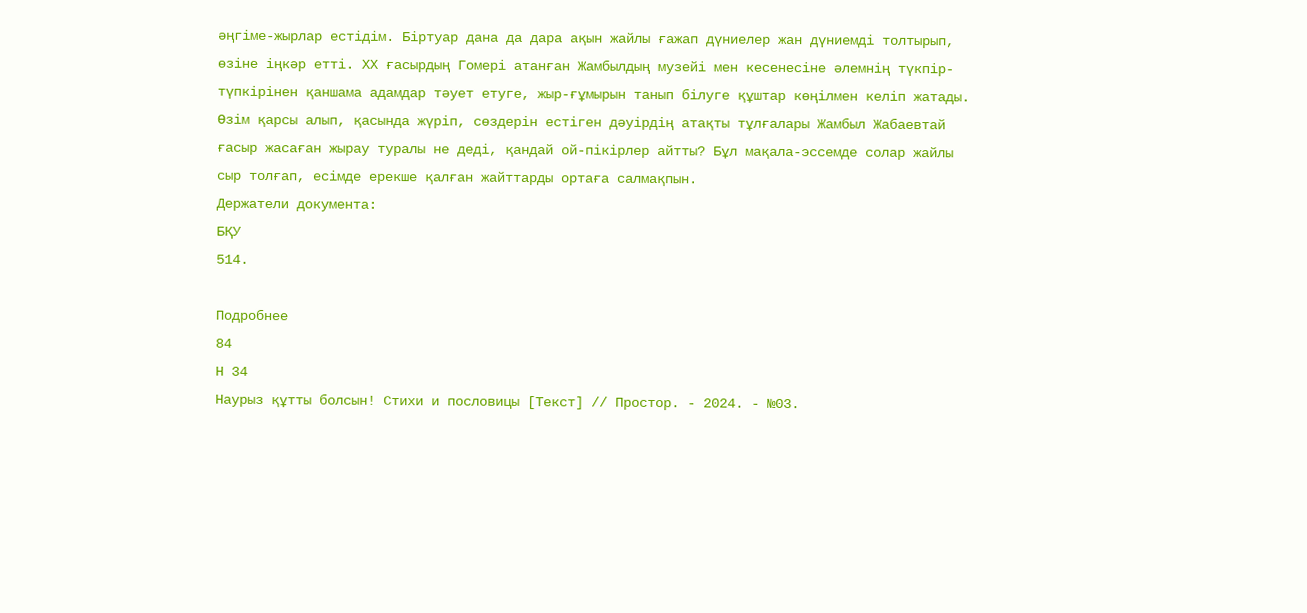әңгіме-жырлар естідім. Біртуар дана да дара ақын жайлы ғажап дүниелер жан дүниемді толтырып, өзіне іңкәр етті. ХХ ғасырдың Гомері атанған Жамбылдың музейі мен кесенесіне әлемнің түкпір-түпкірінен қаншама адамдар тәует етуге, жыр-ғұмырын танып білуге құштар көңілмен келіп жатады. Өзім қарсы алып, қасында жүріп, сөздерін естіген дәуірдің атақты тұлғалары Жамбыл Жабаевтай ғасыр жасаған жырау туралы не деді, қандай ой-пікірлер айтты? Бұл мақала-эссемде солар жайлы сыр толғап, есімде ерекше қалған жайттарды ортаға салмақпын.
Держатели документа:
БҚУ
514.

Подробнее
84
Н 34
Наурыз құтты болсын! Стихи и пословицы [Текст] // Простор. - 2024. - №03.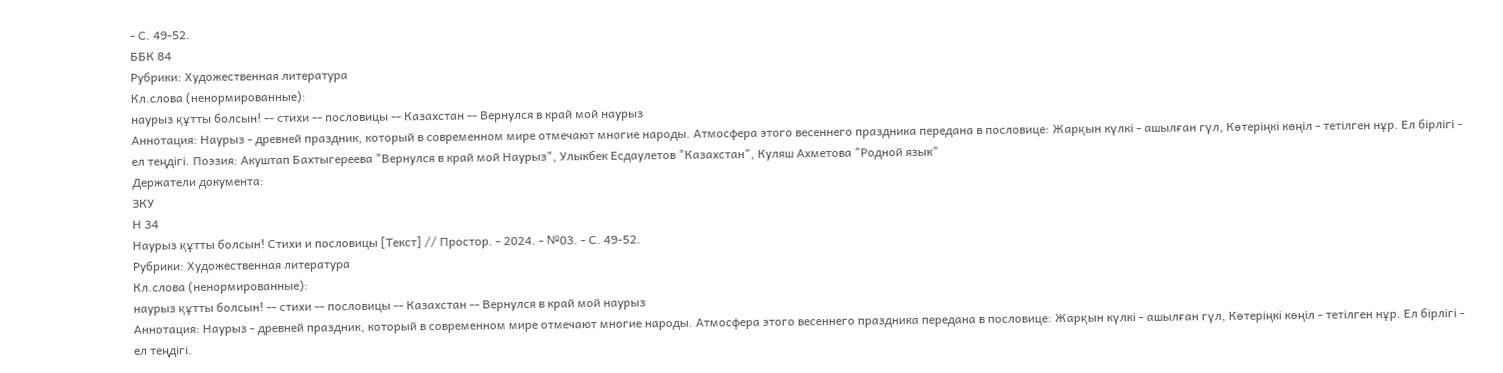- С. 49-52.
ББК 84
Рубрики: Художественная литература
Кл.слова (ненормированные):
наурыз құтты болсын! -- стихи -- пословицы -- Казахстан -- Вернулся в край мой наурыз
Аннотация: Наурыз - древней праздник, который в современном мире отмечают многие народы. Атмосфера этого весеннего праздника передана в пословице: Жарқын күлкі - ашылған гүл, Көтеріңкі көңіл - тетілген нұр. Ел бірлігі - ел теңдігі. Поэзия: Акуштап Бахтыгереева "Вернулся в край мой Наурыз", Улыкбек Есдаулетов "Казахстан", Куляш Ахметова "Родной язык"
Держатели документа:
ЗКУ
Н 34
Наурыз құтты болсын! Стихи и пословицы [Текст] // Простор. - 2024. - №03. - С. 49-52.
Рубрики: Художественная литература
Кл.слова (ненормированные):
наурыз құтты болсын! -- стихи -- пословицы -- Казахстан -- Вернулся в край мой наурыз
Аннотация: Наурыз - древней праздник, который в современном мире отмечают многие народы. Атмосфера этого весеннего праздника передана в пословице: Жарқын күлкі - ашылған гүл, Көтеріңкі көңіл - тетілген нұр. Ел бірлігі - ел теңдігі.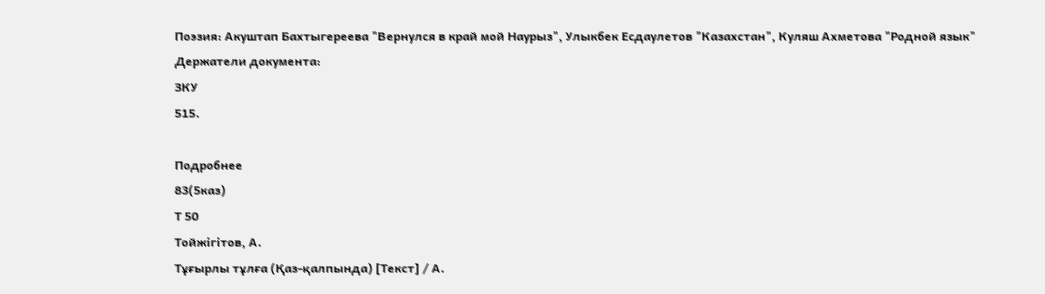Поэзия: Акуштап Бахтыгереева "Вернулся в край мой Наурыз", Улыкбек Есдаулетов "Казахстан", Куляш Ахметова "Родной язык"
Держатели документа:
ЗКУ
515.

Подробнее
83(5каз)
Т 50
Тойжігітов, А.
Тұғырлы тұлға (Қаз-қалпында) [Текст] / А.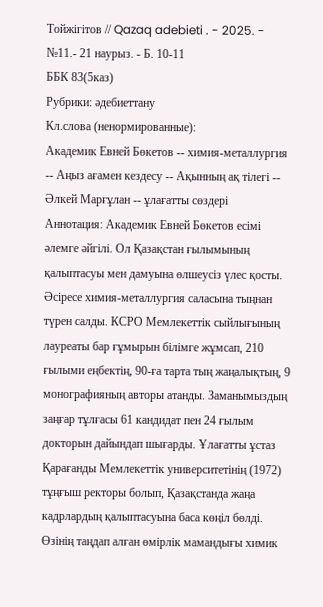Тойжігітов // Qazaq adebieti . - 2025. - №11.- 21 наурыз. - Б. 10-11
ББК 83(5каз)
Рубрики: әдебиеттану
Кл.слова (ненормированные):
Академик Евней Бөкетов -- химия-металлургия -- Аңыз ағамен кездесу -- Ақынның ақ тілегі -- Әлкей Марғұлан -- ұлағатты сөздері
Аннотация: Академик Евней Бөкетов есімі әлемге әйгілі. Ол Қазақстан ғылымының қалыптасуы мен дамуына өлшеусіз үлес қосты. Әсіресе химия-металлургия саласына тыңнан түрен салды. КСРО Мемлекеттік сыйлығының лауреаты бар ғұмырын білімге жұмсап, 210 ғылыми еңбектің, 90-ға тарта тың жаңалықтың, 9 монографияның авторы атанды. Заманымыздың заңғар тұлғасы 61 кандидат пен 24 ғылым докторын дайындап шығарды. Ұлағатты ұстаз Қарағанды Мемлекеттік университетінің (1972) тұңғыш ректоры болып, Қазақстанда жаңа кадрлардың қалыптасуына баса көңіл бөлді. Өзінің таңдап алған өмірлік мамандығы химик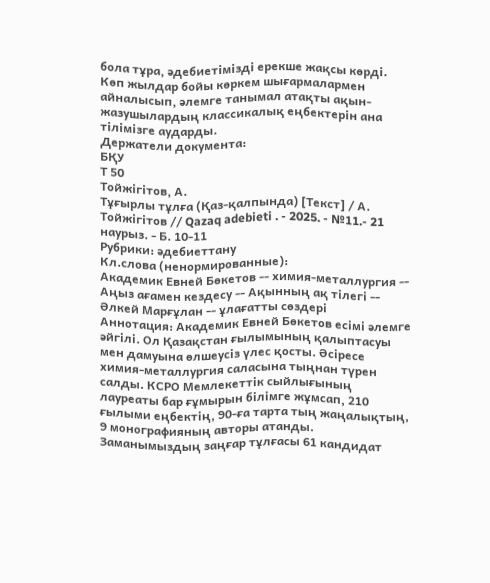бола тұра, әдебиетімізді ерекше жақсы көрді. Көп жылдар бойы көркем шығармалармен айналысып, әлемге танымал атақты ақын- жазушылардың классикалық еңбектерін ана тілімізге аударды.
Держатели документа:
БҚУ
Т 50
Тойжігітов, А.
Тұғырлы тұлға (Қаз-қалпында) [Текст] / А. Тойжігітов // Qazaq adebieti . - 2025. - №11.- 21 наурыз. - Б. 10-11
Рубрики: әдебиеттану
Кл.слова (ненормированные):
Академик Евней Бөкетов -- химия-металлургия -- Аңыз ағамен кездесу -- Ақынның ақ тілегі -- Әлкей Марғұлан -- ұлағатты сөздері
Аннотация: Академик Евней Бөкетов есімі әлемге әйгілі. Ол Қазақстан ғылымының қалыптасуы мен дамуына өлшеусіз үлес қосты. Әсіресе химия-металлургия саласына тыңнан түрен салды. КСРО Мемлекеттік сыйлығының лауреаты бар ғұмырын білімге жұмсап, 210 ғылыми еңбектің, 90-ға тарта тың жаңалықтың, 9 монографияның авторы атанды. Заманымыздың заңғар тұлғасы 61 кандидат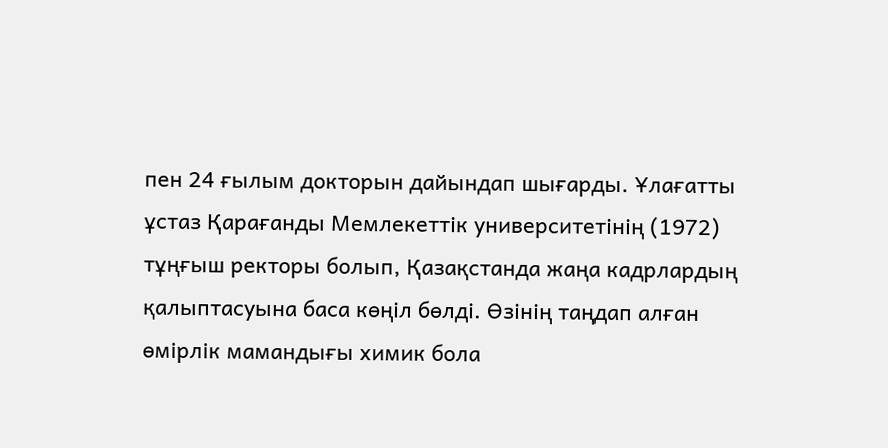пен 24 ғылым докторын дайындап шығарды. Ұлағатты ұстаз Қарағанды Мемлекеттік университетінің (1972) тұңғыш ректоры болып, Қазақстанда жаңа кадрлардың қалыптасуына баса көңіл бөлді. Өзінің таңдап алған өмірлік мамандығы химик бола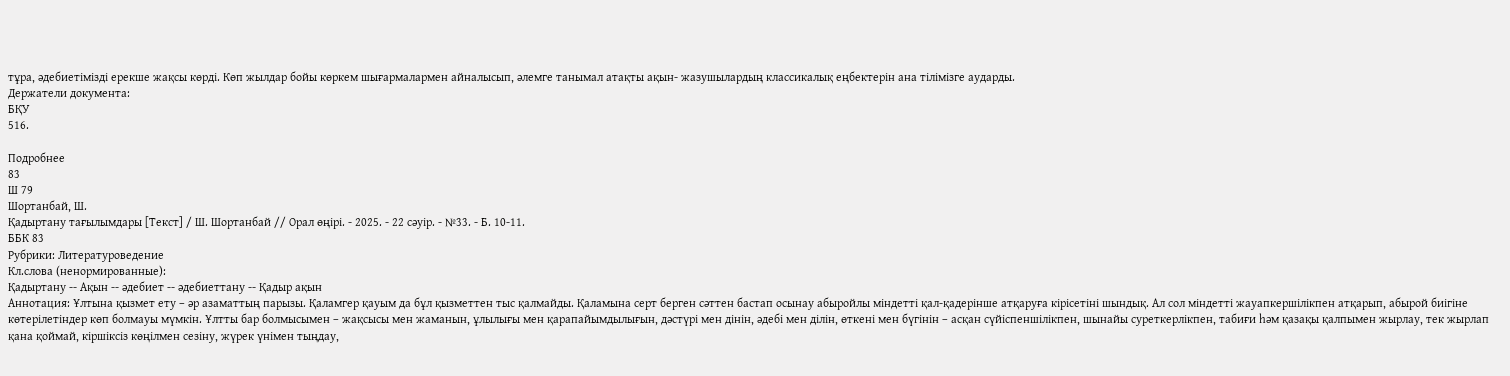тұра, әдебиетімізді ерекше жақсы көрді. Көп жылдар бойы көркем шығармалармен айналысып, әлемге танымал атақты ақын- жазушылардың классикалық еңбектерін ана тілімізге аударды.
Держатели документа:
БҚУ
516.

Подробнее
83
Ш 79
Шортанбай, Ш.
Қадыртану тағылымдары [Текст] / Ш. Шортанбай // Орал өңірі. - 2025. - 22 сәуір. - №33. - Б. 10-11.
ББК 83
Рубрики: Литературоведение
Кл.слова (ненормированные):
Қадыртану -- Ақын -- әдебиет -- әдебиеттану -- Қадыр ақын
Аннотация: Ұлтына қызмет ету – әр азаматтың парызы. Қаламгер қауым да бұл қызметтен тыс қалмайды. Қаламына серт берген сәттен бастап осынау абыройлы міндетті қал-қадерінше атқаруға кірісетіні шындық. Ал сол міндетті жауапкершілікпен атқарып, абырой биігіне көтерілетіндер көп болмауы мүмкін. Ұлтты бар болмысымен – жақсысы мен жаманын, ұлылығы мен қарапайымдылығын, дәстүрі мен дінін, әдебі мен ділін, өткені мен бүгінін – асқан сүйіспеншілікпен, шынайы суреткерлікпен, табиғи һәм қазақы қалпымен жырлау, тек жырлап қана қоймай, кіршіксіз көңілмен сезіну, жүрек үнімен тыңдау,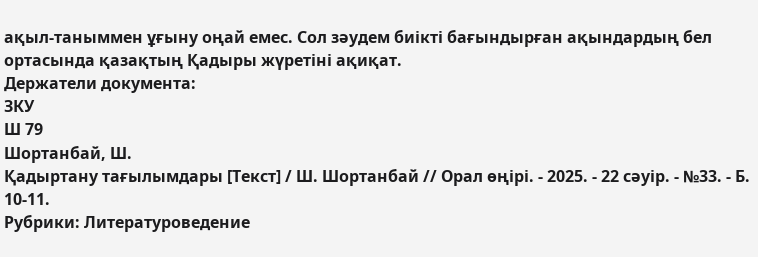ақыл-таныммен ұғыну оңай емес. Сол зәудем биікті бағындырған ақындардың бел ортасында қазақтың Қадыры жүретіні ақиқат.
Держатели документа:
ЗКУ
Ш 79
Шортанбай, Ш.
Қадыртану тағылымдары [Текст] / Ш. Шортанбай // Орал өңірі. - 2025. - 22 сәуір. - №33. - Б. 10-11.
Рубрики: Литературоведение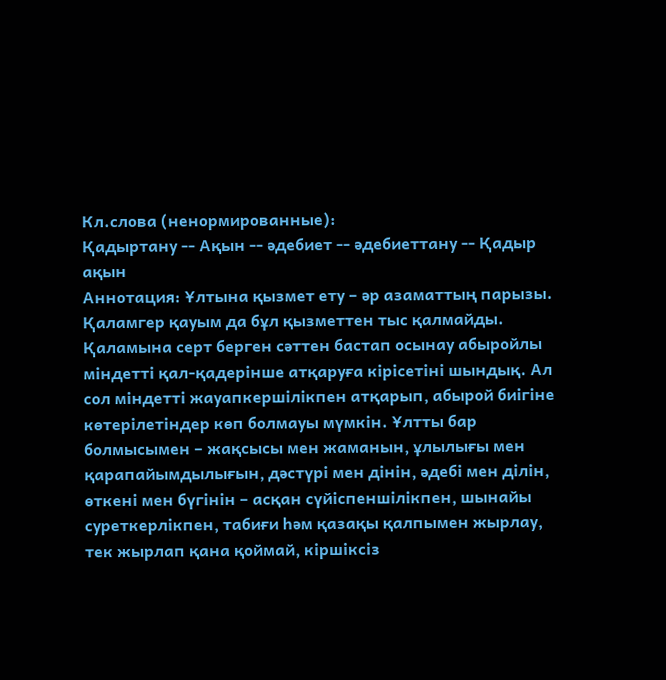Кл.слова (ненормированные):
Қадыртану -- Ақын -- әдебиет -- әдебиеттану -- Қадыр ақын
Аннотация: Ұлтына қызмет ету – әр азаматтың парызы. Қаламгер қауым да бұл қызметтен тыс қалмайды. Қаламына серт берген сәттен бастап осынау абыройлы міндетті қал-қадерінше атқаруға кірісетіні шындық. Ал сол міндетті жауапкершілікпен атқарып, абырой биігіне көтерілетіндер көп болмауы мүмкін. Ұлтты бар болмысымен – жақсысы мен жаманын, ұлылығы мен қарапайымдылығын, дәстүрі мен дінін, әдебі мен ділін, өткені мен бүгінін – асқан сүйіспеншілікпен, шынайы суреткерлікпен, табиғи һәм қазақы қалпымен жырлау, тек жырлап қана қоймай, кіршіксіз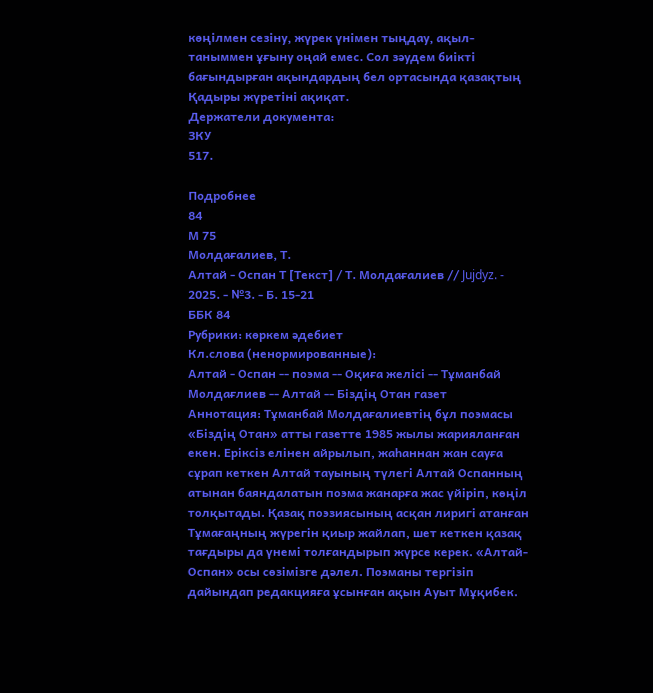көңілмен сезіну, жүрек үнімен тыңдау, ақыл-таныммен ұғыну оңай емес. Сол зәудем биікті бағындырған ақындардың бел ортасында қазақтың Қадыры жүретіні ақиқат.
Держатели документа:
ЗКУ
517.

Подробнее
84
М 75
Молдағалиев, Т.
Алтай - Оспан Т [Текст] / Т. Молдағалиев // Jujdyz. - 2025. - №3. - Б. 15-21
ББК 84
Рубрики: көркем әдебиет
Кл.слова (ненормированные):
Алтай - Оспан -- поэма -- Оқиға желісі -- Тұманбай Молдағлиев -- Алтай -- Біздің Отан газет
Аннотация: Тұманбай Молдағалиевтің бұл поэмасы «Біздің Отан» атты газетте 1985 жылы жарияланған екен. Еріксіз елінен айрылып, жаһаннан жан сауға сұрап кеткен Алтай тауының түлегі Алтай Оспанның атынан баяндалатын поэма жанарға жас үйіріп, көңіл толқытады. Қазақ поэзиясының асқан лиригі атанған Тұмағаңның жүрегін қиыр жайлап, шет кеткен қазақ тағдыры да үнемі толғандырып жүрсе керек. «Алтай-Оспан» осы сөзімізге дәлел. Поэманы тергізіп дайындап редакцияға ұсынған ақын Ауыт Мұқибек.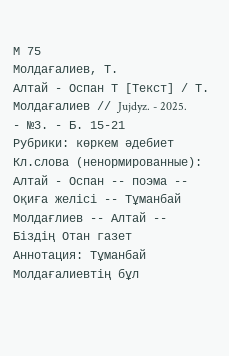М 75
Молдағалиев, Т.
Алтай - Оспан Т [Текст] / Т. Молдағалиев // Jujdyz. - 2025. - №3. - Б. 15-21
Рубрики: көркем әдебиет
Кл.слова (ненормированные):
Алтай - Оспан -- поэма -- Оқиға желісі -- Тұманбай Молдағлиев -- Алтай -- Біздің Отан газет
Аннотация: Тұманбай Молдағалиевтің бұл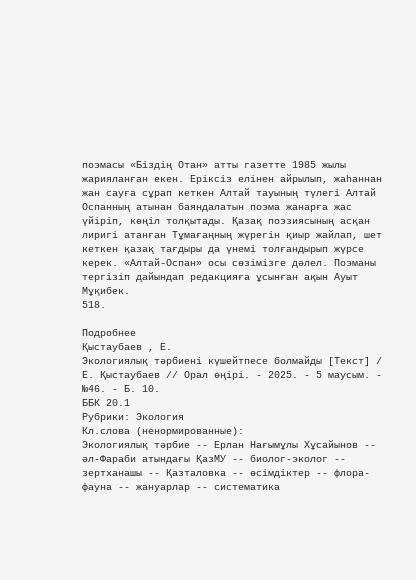поэмасы «Біздің Отан» атты газетте 1985 жылы жарияланған екен. Еріксіз елінен айрылып, жаһаннан жан сауға сұрап кеткен Алтай тауының түлегі Алтай Оспанның атынан баяндалатын поэма жанарға жас үйіріп, көңіл толқытады. Қазақ поэзиясының асқан лиригі атанған Тұмағаңның жүрегін қиыр жайлап, шет кеткен қазақ тағдыры да үнемі толғандырып жүрсе керек. «Алтай-Оспан» осы сөзімізге дәлел. Поэманы тергізіп дайындап редакцияға ұсынған ақын Ауыт Мұқибек.
518.

Подробнее
Қыстаубаев , Е.
Экологиялық тәрбиені күшейтпесе болмайды [Текст] / Е. Қыстаубаев // Орал өңірі. - 2025. - 5 маусым. - №46. - Б. 10.
ББК 20.1
Рубрики: Экология
Кл.слова (ненормированные):
Экологиялық тәрбие -- Ерлан Нағымұлы Хұсайынов -- әл-Фараби атындағы ҚазМУ -- биолог-эколог -- зертханашы -- Қазталовка -- өсімдіктер -- флора-фауна -- жануарлар -- систематика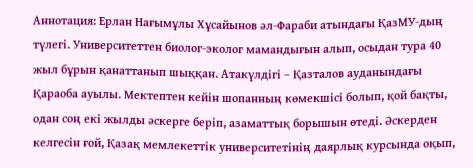Аннотация: Ерлан Нағымұлы Хұсайынов әл-Фараби атындағы ҚазМУ-дың түлегі. Университеттен биолог-эколог мамандығын алып, осыдан тура 40 жыл бұрын қанаттанып шыққан. Атакүлдігі – Қазталов ауданындағы Қараоба ауылы. Мектептен кейін шопанның көмекшісі болып, қой бақты, одан соң екі жылды әскерге беріп, азаматтық борышын өтеді. Әскерден келгесін ғой, Қазақ мемлекеттік университетінің даярлық курсында оқып,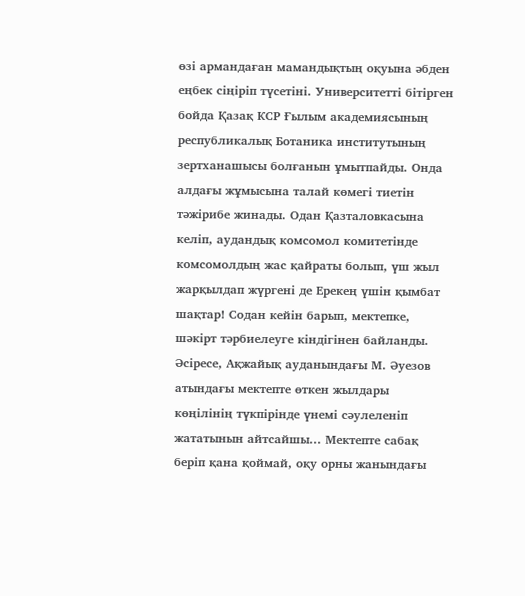өзі армандаған мамандықтың оқуына әбден еңбек сіңіріп түсетіні. Университетті бітірген бойда Қазақ КСР Ғылым академиясының республикалық Ботаника институтының зертханашысы болғанын ұмытпайды. Онда алдағы жұмысына талай көмегі тиетін тәжірибе жинады. Одан Қазталовкасына келіп, аудандық комсомол комитетінде комсомолдың жас қайраты болып, үш жыл жарқылдап жүргені де Ерекең үшін қымбат шақтар! Содан кейін барып, мектепке, шәкірт тәрбиелеуге кіндігінен байланды. Әсіресе, Ақжайық ауданындағы М. Әуезов атындағы мектепте өткен жылдары көңілінің түкпірінде үнемі сәулеленіп жататынын айтсайшы... Мектепте сабақ беріп қана қоймай, оқу орны жанындағы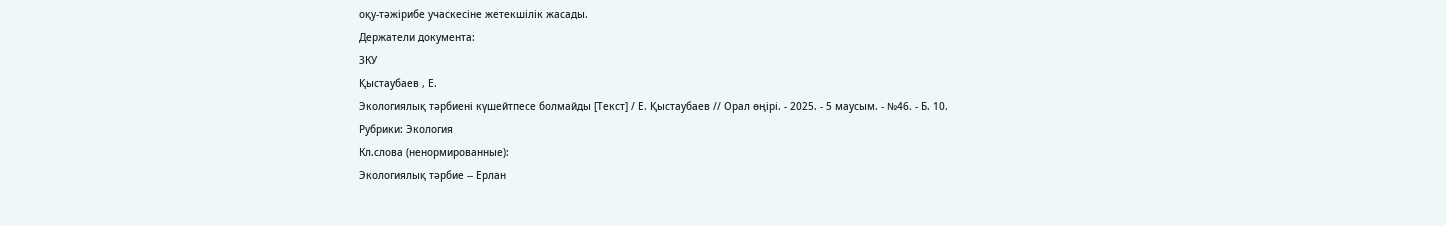оқу-тәжірибе учаскесіне жетекшілік жасады.
Держатели документа:
ЗКУ
Қыстаубаев , Е.
Экологиялық тәрбиені күшейтпесе болмайды [Текст] / Е. Қыстаубаев // Орал өңірі. - 2025. - 5 маусым. - №46. - Б. 10.
Рубрики: Экология
Кл.слова (ненормированные):
Экологиялық тәрбие -- Ерлан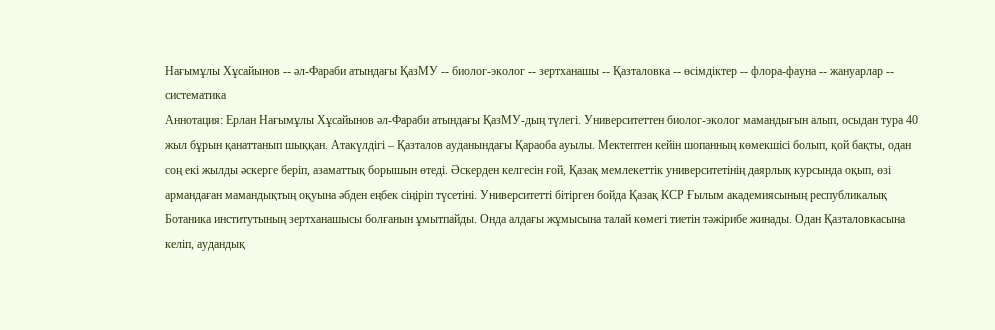Нағымұлы Хұсайынов -- әл-Фараби атындағы ҚазМУ -- биолог-эколог -- зертханашы -- Қазталовка -- өсімдіктер -- флора-фауна -- жануарлар -- систематика
Аннотация: Ерлан Нағымұлы Хұсайынов әл-Фараби атындағы ҚазМУ-дың түлегі. Университеттен биолог-эколог мамандығын алып, осыдан тура 40 жыл бұрын қанаттанып шыққан. Атакүлдігі – Қазталов ауданындағы Қараоба ауылы. Мектептен кейін шопанның көмекшісі болып, қой бақты, одан соң екі жылды әскерге беріп, азаматтық борышын өтеді. Әскерден келгесін ғой, Қазақ мемлекеттік университетінің даярлық курсында оқып, өзі армандаған мамандықтың оқуына әбден еңбек сіңіріп түсетіні. Университетті бітірген бойда Қазақ КСР Ғылым академиясының республикалық Ботаника институтының зертханашысы болғанын ұмытпайды. Онда алдағы жұмысына талай көмегі тиетін тәжірибе жинады. Одан Қазталовкасына келіп, аудандық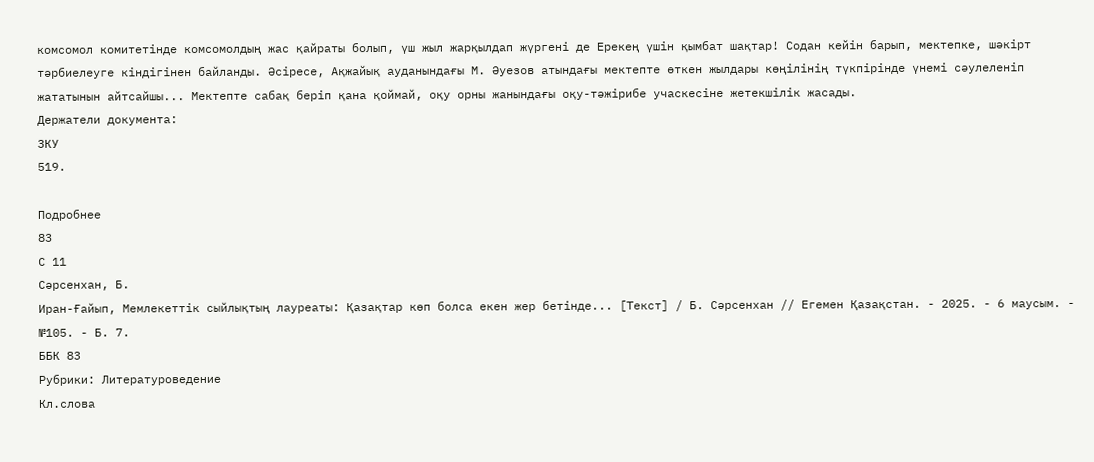комсомол комитетінде комсомолдың жас қайраты болып, үш жыл жарқылдап жүргені де Ерекең үшін қымбат шақтар! Содан кейін барып, мектепке, шәкірт тәрбиелеуге кіндігінен байланды. Әсіресе, Ақжайық ауданындағы М. Әуезов атындағы мектепте өткен жылдары көңілінің түкпірінде үнемі сәулеленіп жататынын айтсайшы... Мектепте сабақ беріп қана қоймай, оқу орны жанындағы оқу-тәжірибе учаскесіне жетекшілік жасады.
Держатели документа:
ЗКУ
519.

Подробнее
83
С 11
Сәрсенхан, Б.
Иран-Ғайып, Мемлекеттік сыйлықтың лауреаты: Қазақтар көп болса екен жер бетінде... [Текст] / Б. Сәрсенхан // Егемен Қазақстан. - 2025. - 6 маусым. - №105. - Б. 7.
ББК 83
Рубрики: Литературоведение
Кл.слова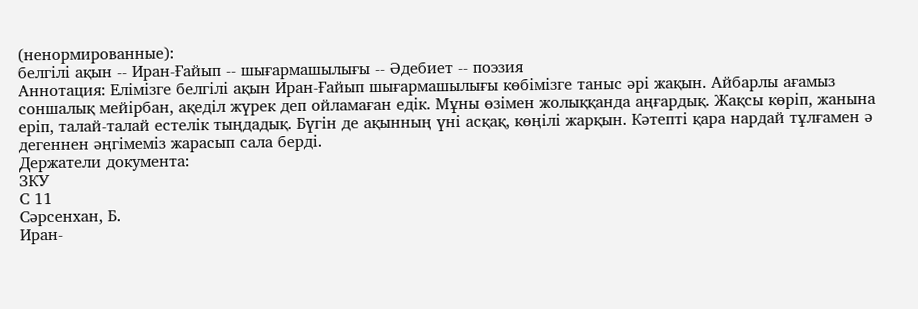(ненормированные):
белгілі ақын -- Иран-Ғайып -- шығармашылығы -- Әдебиет -- поэзия
Аннотация: Елімізге белгілі ақын Иран-Ғайып шығармашылығы көбімізге таныс әрі жақын. Айбарлы ағамыз соншалық мейірбан, ақеділ жүрек деп ойламаған едік. Мұны өзімен жолыққанда аңғардық. Жақсы көріп, жанына еріп, талай-талай естелік тыңдадық. Бүгін де ақынның үні асқақ, көңілі жарқын. Кәтепті қара нардай тұлғамен ә дегеннен әңгімеміз жарасып сала берді.
Держатели документа:
ЗКУ
С 11
Сәрсенхан, Б.
Иран-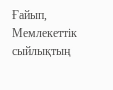Ғайып, Мемлекеттік сыйлықтың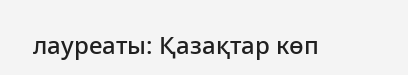лауреаты: Қазақтар көп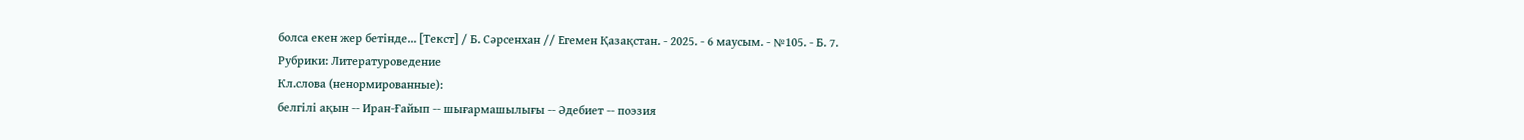болса екен жер бетінде... [Текст] / Б. Сәрсенхан // Егемен Қазақстан. - 2025. - 6 маусым. - №105. - Б. 7.
Рубрики: Литературоведение
Кл.слова (ненормированные):
белгілі ақын -- Иран-Ғайып -- шығармашылығы -- Әдебиет -- поэзия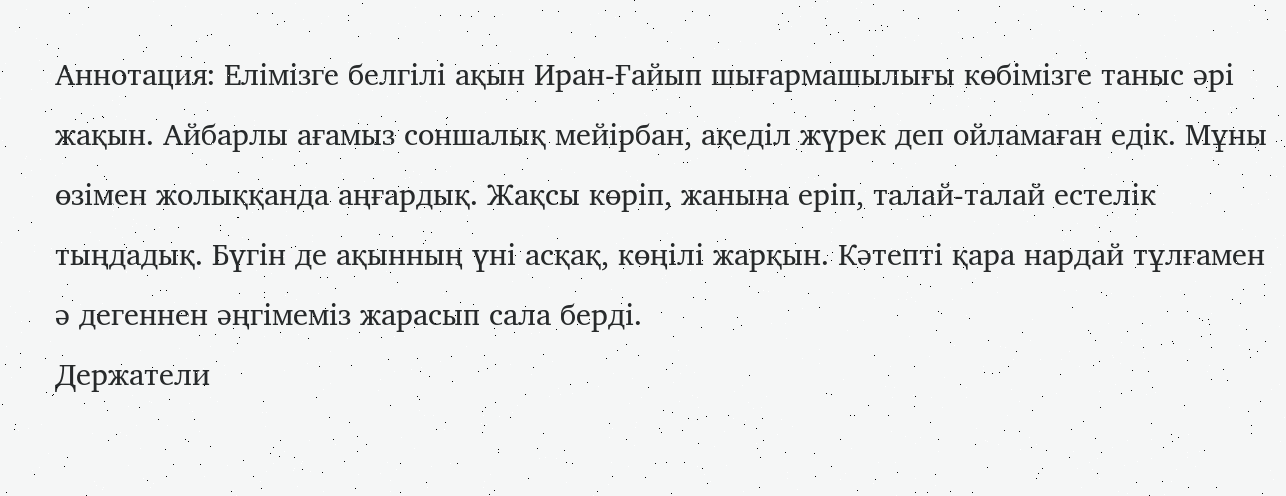Аннотация: Елімізге белгілі ақын Иран-Ғайып шығармашылығы көбімізге таныс әрі жақын. Айбарлы ағамыз соншалық мейірбан, ақеділ жүрек деп ойламаған едік. Мұны өзімен жолыққанда аңғардық. Жақсы көріп, жанына еріп, талай-талай естелік тыңдадық. Бүгін де ақынның үні асқақ, көңілі жарқын. Кәтепті қара нардай тұлғамен ә дегеннен әңгімеміз жарасып сала берді.
Держатели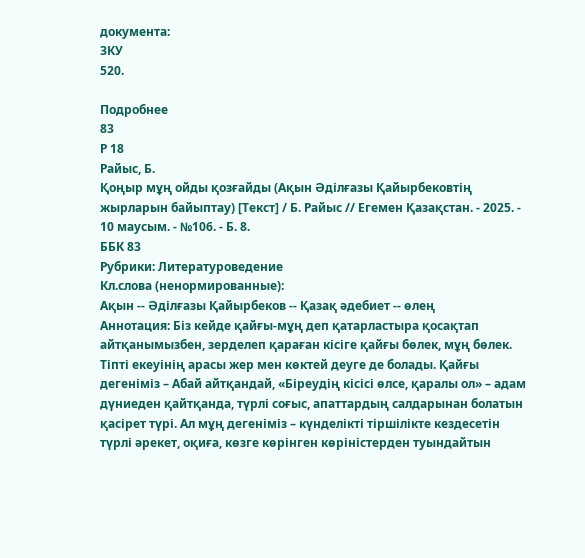документа:
ЗКУ
520.

Подробнее
83
Р 18
Райыс, Б.
Қоңыр мұң ойды қозғайды (Ақын Әділғазы Қайырбековтің жырларын байыптау) [Текст] / Б. Райыс // Егемен Қазақстан. - 2025. - 10 маусым. - №106. - Б. 8.
ББК 83
Рубрики: Литературоведение
Кл.слова (ненормированные):
Ақын -- Әділғазы Қайырбеков -- Қазақ әдебиет -- өлең
Аннотация: Біз кейде қайғы-мұң деп қатарластыра қосақтап айтқанымызбен, зерделеп қараған кісіге қайғы бөлек, мұң бөлек. Тіпті екеуінің арасы жер мен көктей деуге де болады. Қайғы дегеніміз – Абай айтқандай, «Біреудің кісісі өлсе, қаралы ол» – адам дүниеден қайтқанда, түрлі соғыс, апаттардың салдарынан болатын қасірет түрі. Ал мұң дегеніміз – күнделікті тіршілікте кездесетін түрлі әрекет, оқиға, көзге көрінген көріністерден туындайтын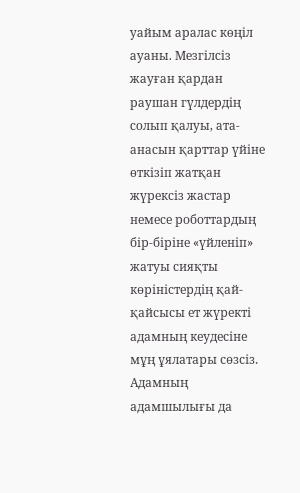уайым аралас көңіл ауаны. Мезгілсіз жауған қардан раушан гүлдердің солып қалуы, ата-анасын қарттар үйіне өткізіп жатқан жүрексіз жастар немесе роботтардың бір-біріне «үйленіп» жатуы сияқты көріністердің қай-қайсысы ет жүректі адамның кеудесіне мұң ұялатары сөзсіз. Адамның адамшылығы да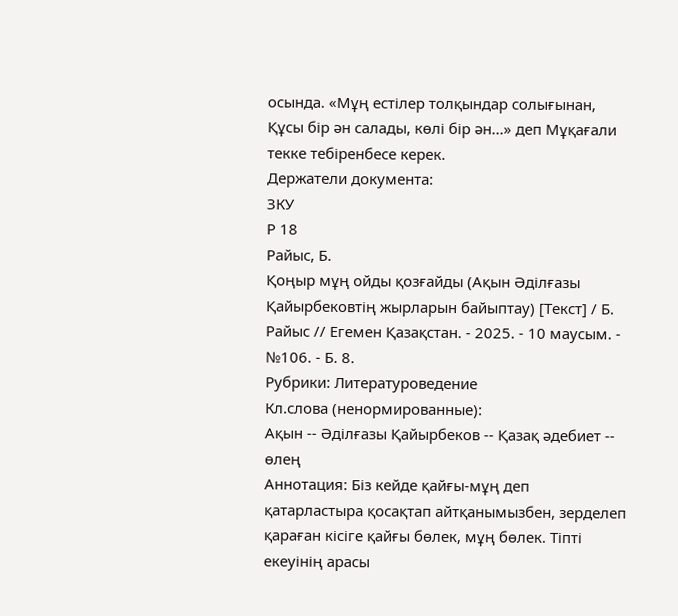осында. «Мұң естілер толқындар солығынан, Құсы бір ән салады, көлі бір ән...» деп Мұқағали текке тебіренбесе керек.
Держатели документа:
ЗКУ
Р 18
Райыс, Б.
Қоңыр мұң ойды қозғайды (Ақын Әділғазы Қайырбековтің жырларын байыптау) [Текст] / Б. Райыс // Егемен Қазақстан. - 2025. - 10 маусым. - №106. - Б. 8.
Рубрики: Литературоведение
Кл.слова (ненормированные):
Ақын -- Әділғазы Қайырбеков -- Қазақ әдебиет -- өлең
Аннотация: Біз кейде қайғы-мұң деп қатарластыра қосақтап айтқанымызбен, зерделеп қараған кісіге қайғы бөлек, мұң бөлек. Тіпті екеуінің арасы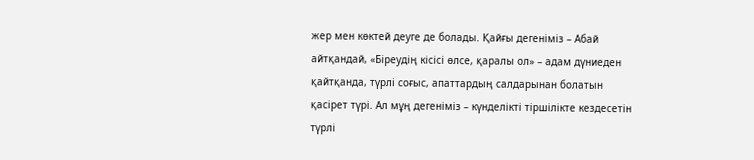жер мен көктей деуге де болады. Қайғы дегеніміз – Абай айтқандай, «Біреудің кісісі өлсе, қаралы ол» – адам дүниеден қайтқанда, түрлі соғыс, апаттардың салдарынан болатын қасірет түрі. Ал мұң дегеніміз – күнделікті тіршілікте кездесетін түрлі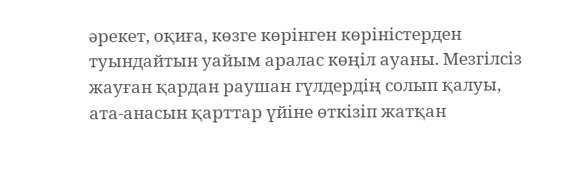әрекет, оқиға, көзге көрінген көріністерден туындайтын уайым аралас көңіл ауаны. Мезгілсіз жауған қардан раушан гүлдердің солып қалуы, ата-анасын қарттар үйіне өткізіп жатқан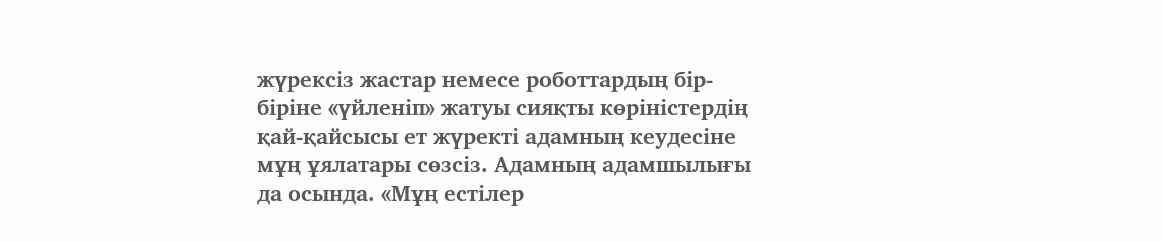жүрексіз жастар немесе роботтардың бір-біріне «үйленіп» жатуы сияқты көріністердің қай-қайсысы ет жүректі адамның кеудесіне мұң ұялатары сөзсіз. Адамның адамшылығы да осында. «Мұң естілер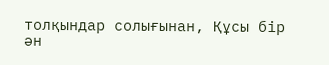толқындар солығынан, Құсы бір ән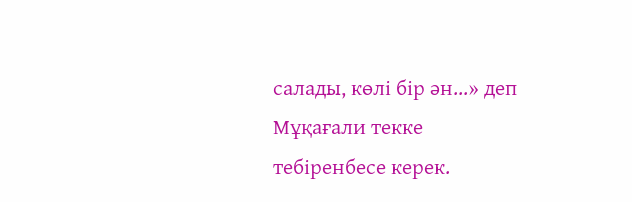салады, көлі бір ән...» деп Мұқағали текке тебіренбесе керек.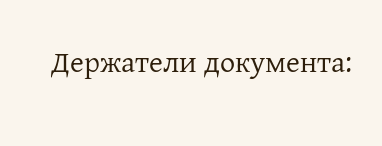Держатели документа: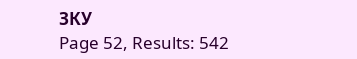ЗКУ
Page 52, Results: 542